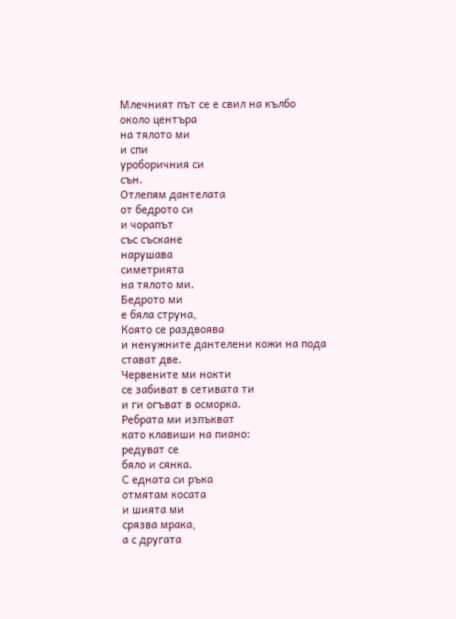Млечният път се е свил на кълбо
около центъра
на тялото ми
и спи
уроборичния си
сън.
Отлепям дантелата
от бедрото си
и чорапът
със съскане
нарушава
симетрията
на тялото ми.
Бедрото ми
е бяла струна,
Която се раздвоява
и ненужните дантелени кожи на пода
стават две.
Червените ми нокти
се забиват в сетивата ти
и ги огъват в осморка.
Ребрата ми изпъкват
като клавиши на пиано:
редуват се
бяло и сянка.
С едната си ръка
отмятам косата
и шията ми
срязва мрака,
а с другата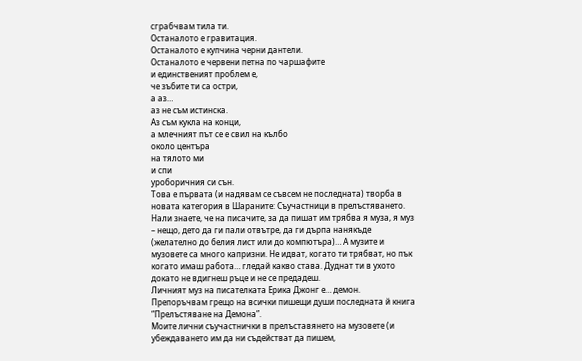сграбчвам тила ти.
Останалото е гравитация.
Останалото е купчина черни дантели.
Останалото е червени петна по чаршафите
и единственият проблем е,
че зъбите ти са остри,
а аз…
аз не съм истинска.
Аз съм кукла на конци,
а млечният път се е свил на кълбо
около центъра
на тялото ми
и спи
уроборичния си сън.
Това е първата (и надявам се съвсем не последната) творба в новата категория в Шараните: Съучастници в прелъстяването. Нали знаете, че на писачите, за да пишат им трябва я муза, я муз – нещо, дето да ги пали отвътре, да ги дърпа нанякъде (желателно до белия лист или до компютъра)… А музите и музовете са много капризни. Не идват, когато ти трябват, но пък когато имаш работа… гледай какво става. Дуднат ти в ухото докато не вдигнеш ръце и не се предадеш.
Личният муз на писателката Ерика Джонг е… демон. Препоръчвам грещо на всички пишещи души последната й книга “Прелъстяване на Демона”.
Моите лични съучастнички в прелъставянето на музовете (и убеждаването им да ни съдействат да пишем,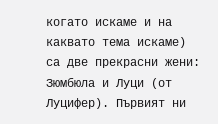когато искаме и на каквато тема искаме) са две прекрасни жени: Зюмбюла и Луци (от Луцифер). Първият ни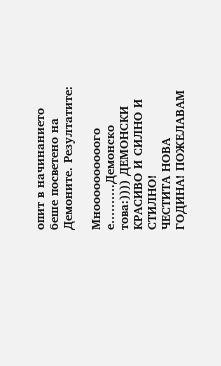опит в начинанието беше посветено на Демоните. Резултатите:

Мноооооооооого е……….Демонско това:)))) ДЕМОНСКИ КРАСИВО И СИЛНО И СТИЛНО!
ЧЕСТИТА НОВА ГОДИНА! ПОЖЕЛАВАМ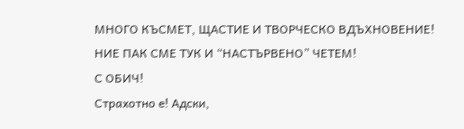МНОГО КЪСМЕТ, ЩАСТИЕ И ТВОРЧЕСКО ВДЪХНОВЕНИЕ!
НИЕ ПАК СМЕ ТУК И “НАСТЪРВЕНО” ЧЕТЕМ!
С ОБИЧ!
Страхотно е! Адски,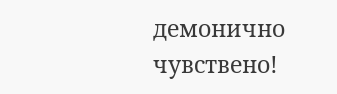демонично чувствено!